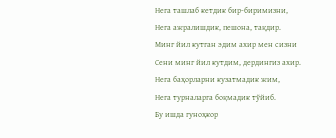Нега ташлаб кетдик бир-биримизни,
Нега ажралишдик, пешона, тақдир.
Минг йил кутган эдим ахир мен сизни
Сени минг йил кутдим, дердингиз ахир.
Нега баҳорларни кузатмадик жим,
Нега турналарга боқмадик тўйиб.
Бу ишда гуноҳкор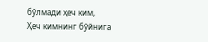бўлмади ҳеч ким,
Ҳеч кимнинг бўйнига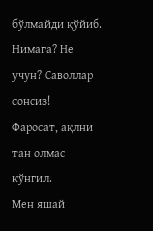бўлмайди қўйиб.
Нимага? Не учун? Саволлар сонсиз!
Фаросат, ақлни тан олмас кўнгил.
Мен яшай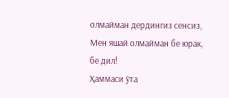олмайман дердингиз сенсиз,
Мен яшай олмайман бе юрак, бе дил!
Ҳаммаси ўта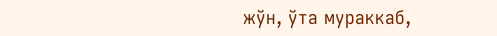жўн, ўта мураккаб,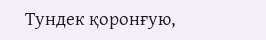Тундек қоронғую,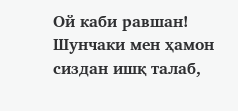Ой каби равшан!
Шунчаки мен ҳамон сиздан ишқ талаб,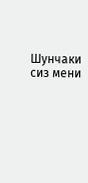Шунчаки сиз мени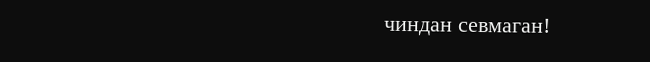чиндан севмаган!